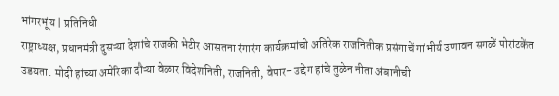भांगरभूंय | प्रतिनिधी
राष्ट्राध्यक्ष, प्रधानमंत्री दुसऱ्या देशांचे राजकी भेटीर आसतना रंगारंग कार्यक्रमांचो अतिरेक राजनितीक प्रसंगाचें गांभीर्य उणावन सगळें पोरांटकेंत उडयता. मोदी हांच्या अमेरिका दौऱ्या वेळार विदेशनिती, राजनिती, वेपार- उद्देग हांचे तुळेन नीता अंबानीची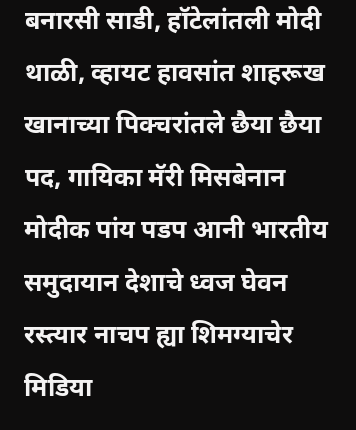बनारसी साडी, हॉटेलांतली मोदी थाळी, व्हायट हावसांत शाहरूख खानाच्या पिक्चरांतले छैया छैया पद, गायिका मॅरी मिसबेनान मोदीक पांय पडप आनी भारतीय समुदायान देशाचे ध्वज घेवन रस्त्यार नाचप ह्या शिमग्याचेर मिडिया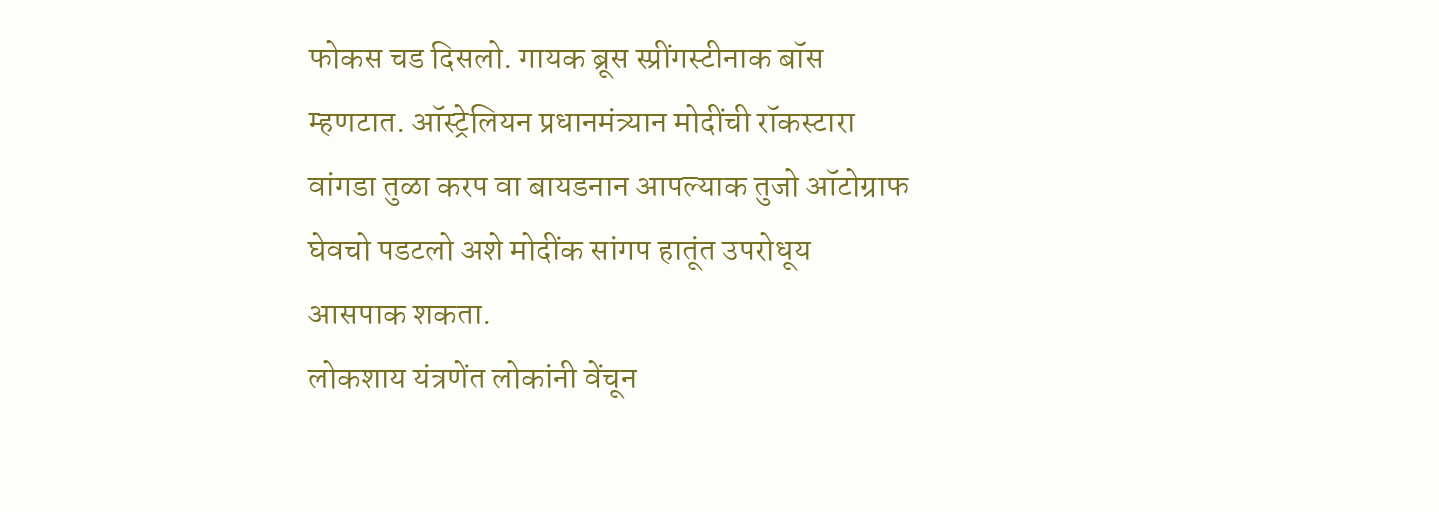फोकस चड दिसलो. गायक ब्रूस स्प्रींगस्टीनाक बॉस म्हणटात. ऑस्ट्रेलियन प्रधानमंत्र्यान मोदींची रॉकस्टारा वांगडा तुळा करप वा बायडनान आपल्याक तुजो ऑटोग्राफ घेवचो पडटलो अशे मोदींक सांगप हातूंत उपरोधूय आसपाक शकता.
लोकशाय यंत्रणेंत लोकांनी वेंचून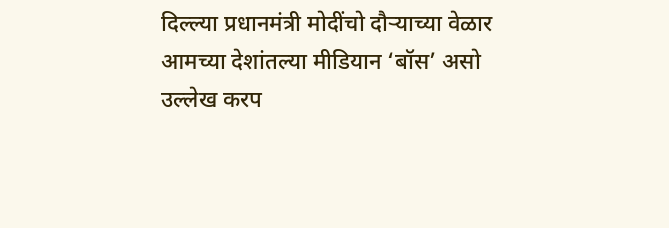दिल्ल्या प्रधानमंत्री मोदींचो दौऱ्याच्या वेळार आमच्या देशांतल्या मीडियान ‘बॉस’ असो उल्लेख करप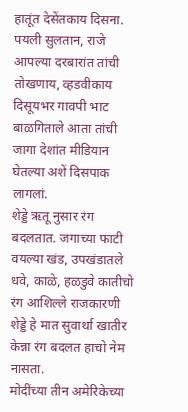हातूंत देसेंतकाय दिसना. पयली सुलतान, राजे आपल्या दरबारांत तांची तोखणाय, व्हडवीकाय दिसूयभर गावपी भाट बाळगिताले आता तांची जागा देशांत मीडियान घेतल्या अशें दिसपाक लागलां.
शेड्डे ऋतू नुसार रंग बदलतात. जगाच्या फाटी वयल्या खंड, उपखंडातले धवे, काळे, हळडुवे कातीचो रंग आशिल्ले राजकारणी शेड्डे हे मात सुवार्था खातीर केन्ना रंग बदलत हाचो नेम नासता.
मोदींच्या तीन अमेरिकेच्या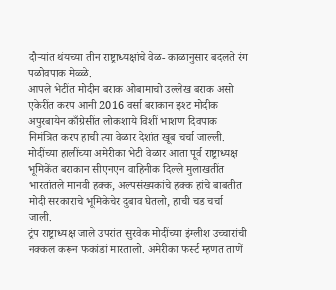दौऱ्यांत थंयच्या तीन राष्ट्राध्यक्षांचे वेळ- काळानुसार बदलते रंग पळोवपाक मेळ्ळे.
आपले भेटींत मोदीन बराक ओबामाचो उल्लेख बराक असो एकेरींत करप आनी 2016 वर्सा बराकान इश्ट मोदीक अपुरबायेन काँग्रेसींत लोकशाये विशीं भाशण दिवपाक निमंत्रित करप हाची त्या वेळार देशांत खूब चर्चा जाल्ली. मोदींच्या हालींच्या अमेरीका भेटी वेळार आता पूर्व राष्ट्राध्यक्ष भूमिकेंत बराकान सीएनएन वाहिनीक दिल्ले मुलाखतींत भारतांतले मानवी हक्क, अल्पसंख्यकांचे हक्क हांचे बाबतीत मोदी सरकाराचे भूमिकेचेर दुबाव घेतलो, हाची चड चर्चा जाली.
ट्रंप राष्ट्राध्यक्ष जाले उपरांत सुरवेक मोदींच्या इंग्लीश उच्चारांची नक्कल करून फकांडां मारतालो. अमेरीका फर्स्ट म्हणत ताणें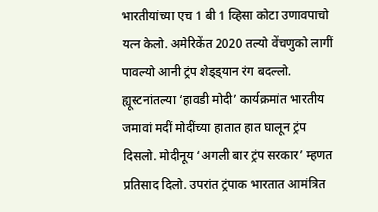भारतीयांच्या एच 1 बी 1 व्हिसा कोटा उणावपाचो यत्न केलो. अमेरिकेंत 2020 तल्यो वेंचणुको लागीं पावल्यो आनी ट्रंप शेड्ड्यान रंग बदल्लो. ह्यूस्टनांतल्या ‘हावडी मोदी’ कार्यक्रमांत भारतीय जमावां मदीं मोदींच्या हातात हात घालून ट्रंप दिसलो. मोदीनूय ‘अगली बार ट्रंप सरकार’ म्हणत प्रतिसाद दिलो. उपरांत ट्रंपाक भारतात आमंत्रित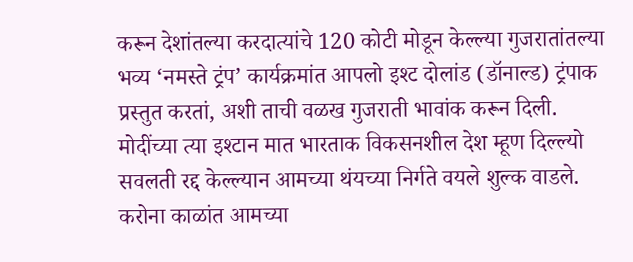करून देशांतल्या करदात्यांचे 120 कोटी मोडून केल्ल्या गुजरातांतल्या भव्य ‘नमस्ते ट्रंप’ कार्यक्रमांत आपलो इश्ट दोलांड (डॉनाल्ड) ट्रंपाक प्रस्तुत करतां, अशी ताची वळख गुजराती भावांक करून दिली. मोदींच्या त्या इश्टान मात भारताक विकसनशील देश म्हूण दिल्ल्यो सवलती रद्द केल्ल्यान आमच्या थंयच्या निर्गते वयले शुल्क वाडले. करोना काळांत आमच्या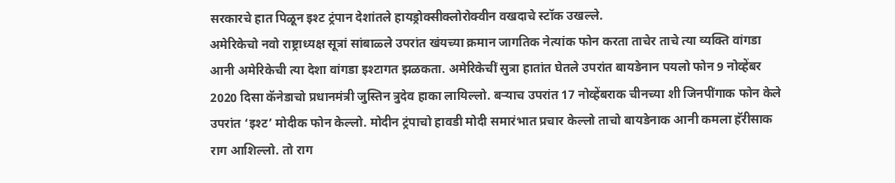सरकारचे हात पिळून इश्ट ट्रंपान देशांतले हायड्रोक्सीक्लोरोक्वीन वखदाचे स्टॉक उखल्ले.
अमेरिकेचो नवो राष्ट्राध्यक्ष सूत्रां सांबाळ्ले उपरांत खंयच्या क्रमान जागतिक नेत्यांक फोन करता ताचेर ताचे त्या व्यक्ति वांगडा आनी अमेरिकेची त्या देशा वांगडा इश्टागत झळकता. अमेरिकेचीं सुत्रा हातांत घेतले उपरांत बायडेनान पयलो फोन 9 नोव्हेंबर 2020 दिसा कॅनेडाचो प्रधानमंत्री जुस्तिन त्रुदेव हाका लायिल्लो. बऱ्याच उपरांत 17 नोव्हेंबराक चीनच्या शी जिनपींगाक फोन केले उपरांत ‘इश्ट’ मोदीक फोन केल्लो. मोदीन ट्रंपाचो हावडी मोदी समारंभात प्रचार केल्लो ताचो बायडेनाक आनी कमला हॅरीसाक राग आशिल्लो. तो राग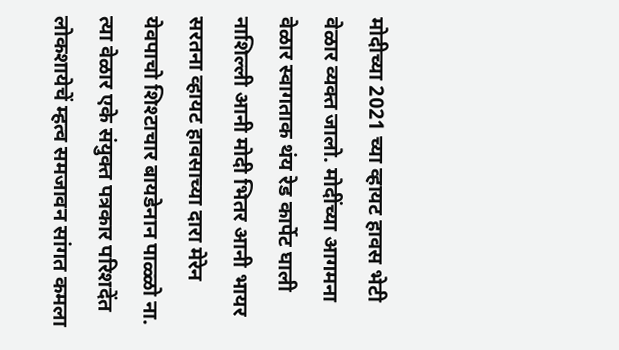मोदीच्या 2021 च्या व्हायट हावस भेटी वेळार व्यक्त जालो. मोदींच्या आगमना वेळार स्वागताक थंय रेड कार्पेट घाली नाशिल्ली आनी मोदी भितर आनी भायर सरतना व्हायट हावसाच्या दारा मेरेन येवपाचो शिश्टाचार बायडेनान पाळ्ळो ना. त्या वेळार एके संयुक्त पत्रकार परिशदेंत लोकशायेचें म्हत्व समजावन सांगत कमला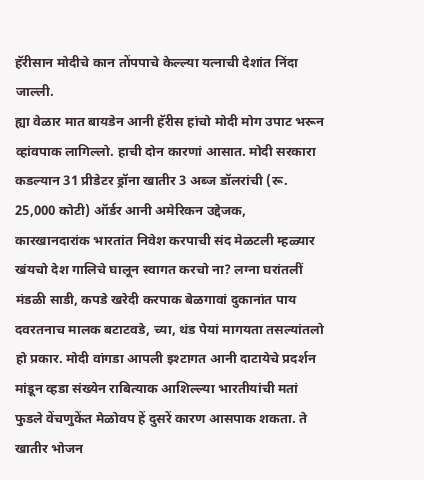हॅरीसान मोदीचे कान तोंपपाचे केल्ल्या यत्नाची देशांत निंदा जाल्ली.
ह्या वेळार मात बायडेन आनी हॅरीस हांचो मोदी मोग उपाट भरून व्हांवपाक लागिल्लो. हाची दोन कारणां आसात. मोदी सरकारा कडल्यान 31 प्रीडेटर ड्रॉना खातीर 3 अब्ज डॉलरांची (रू. 25,000 कोटी) ऑर्डर आनी अमेरिकन उद्देजक, कारखानदारांक भारतांत निवेश करपाची संद मेळटली म्हळ्यार खंयचो देश गालिचे घालून स्वागत करचो ना? लग्ना घरांतलीं मंडळी साडी, कपडे खरेदी करपाक बेळगावां दुकानांत पाय दवरतनाच मालक बटाटवडे, च्या, थंड पेयां मागयता तसल्यांतलो हो प्रकार. मोदी वांगडा आपली इश्टागत आनी दाटायेचे प्रदर्शन मांडून व्हडा संख्येन राबित्याक आशिल्ल्या भारतीयांची मतां फुडले वेंचणुकेंत मेळोवप हें दुसरें कारण आसपाक शकता. ते खातीर भोजन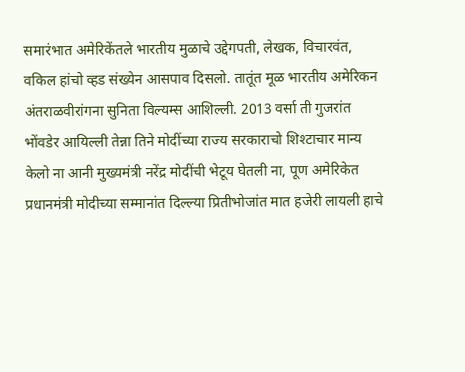समारंभात अमेरिकेंतले भारतीय मुळाचे उद्देगपती, लेखक, विचारवंत, वकिल हांचो व्हड संख्येन आसपाव दिसलो. तातूंत मूळ भारतीय अमेरिकन अंतराळवीरांगना सुनिता विल्यम्स आशिल्ली. 2013 वर्सा ती गुजरांत भोंवडेर आयिल्ली तेन्ना तिने मोदींच्या राज्य सरकाराचो शिश्टाचार मान्य केलो ना आनी मुख्यमंत्री नरेंद्र मोदींची भेटूय घेतली ना, पूण अमेरिकेत प्रधानमंत्री मोदीच्या सम्मानांत दिल्ल्या प्रितीभोजांत मात हजेरी लायली हाचे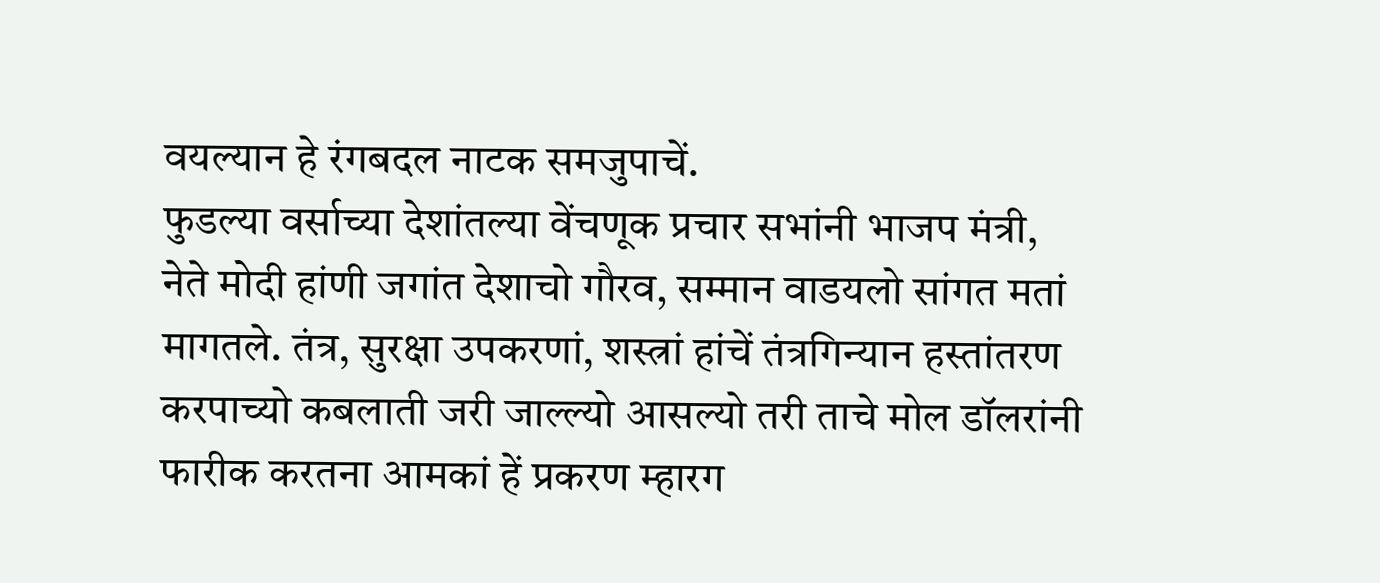वयल्यान हे रंगबदल नाटक समजुपाचें.
फुडल्या वर्साच्या देशांतल्या वेंचणूक प्रचार सभांनी भाजप मंत्री, नेते मोदी हांणी जगांत देशाचो गौरव, सम्मान वाडयलो सांगत मतां मागतले. तंत्र, सुरक्षा उपकरणां, शस्त्रां हांचें तंत्रगिन्यान हस्तांतरण करपाच्यो कबलाती जरी जाल्ल्यो आसल्यो तरी ताचे मोल डॉलरांनी फारीक करतना आमकां हें प्रकरण म्हारग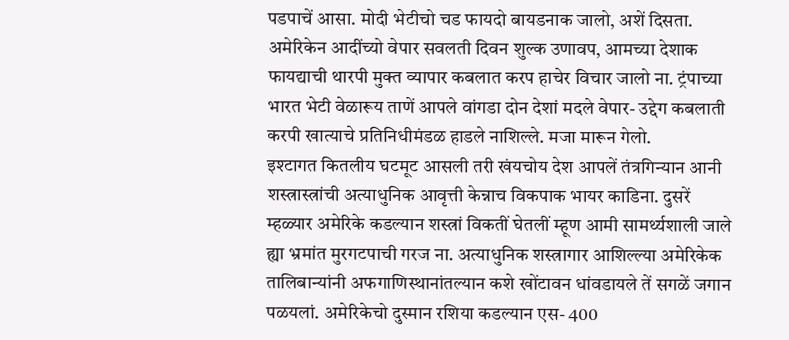पडपाचें आसा. मोदी भेटीचो चड फायदो बायडनाक जालो, अशें दिसता. अमेरिकेन आदींच्यो वेपार सवलती दिवन शुल्क उणावप, आमच्या देशाक फायद्याची थारपी मुक्त व्यापार कबलात करप हाचेर विचार जालो ना. ट्रंपाच्या भारत भेटी वेळारूय ताणें आपले वांगडा दोन देशां मदले वेपार- उद्देग कबलाती करपी खात्याचे प्रतिनिधीमंडळ हाडले नाशिल्ले. मजा मारून गेलो.
इश्टागत कितलीय घटमूट आसली तरी खंयचोय देश आपलें तंत्रगिन्यान आनी शस्त्रास्त्रांची अत्याधुनिक आवृत्ती केन्नाच विकपाक भायर काडिना. दुसरें म्हळ्यार अमेरिके कडल्यान शस्त्रां विकतीं घेतलीं म्हूण आमी सामर्थ्यशाली जाले ह्या भ्रमांत मुरगटपाची गरज ना. अत्याधुनिक शस्त्रागार आशिल्ल्या अमेरिकेक तालिबान्यांनी अफगाणिस्थानांतल्यान कशे खोंटावन धांवडायले तें सगळें जगान पळयलां. अमेरिकेचो दुस्मान रशिया कडल्यान एस- 400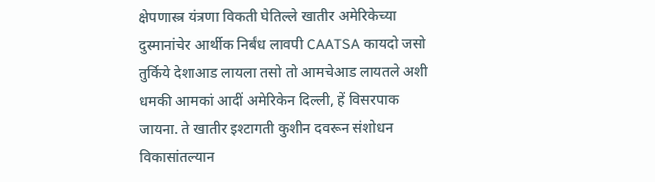क्षेपणास्त्र यंत्रणा विकती घेतिल्ले खातीर अमेरिकेच्या दुस्मानांचेर आर्थीक निर्बंध लावपी CAATSA कायदो जसो तुर्किये देशाआड लायला तसो तो आमचेआड लायतले अशी धमकी आमकां आदीं अमेरिकेन दिल्ली, हें विसरपाक जायना. ते खातीर इश्टागती कुशीन दवरून संशोधन विकासांतल्यान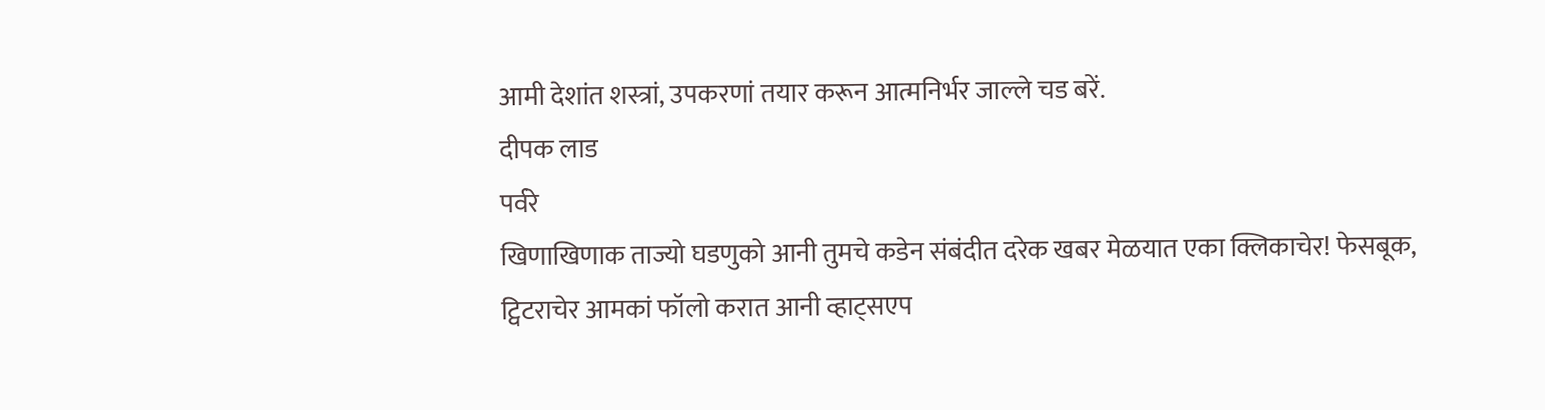आमी देशांत शस्त्रां, उपकरणां तयार करून आत्मनिर्भर जाल्ले चड बरें.
दीपक लाड
पर्वरे
खिणाखिणाक ताज्यो घडणुको आनी तुमचे कडेन संबंदीत दरेक खबर मेळयात एका क्लिकाचेर! फेसबूक, ट्विटराचेर आमकां फॉलो करात आनी व्हाट्सएप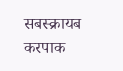सबस्क्रायब करपाक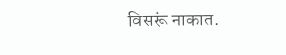विसरूं नाकात.